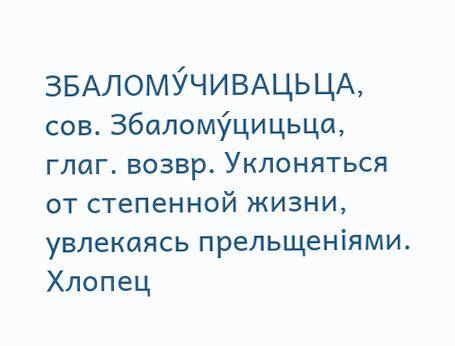ЗБАЛОМУ́ЧИВАЦЬЦА, сов. Збалому́цицьца, глаг. возвр. Уклоняться от степенной жизни, увлекаясь прельщеніями. Хлопец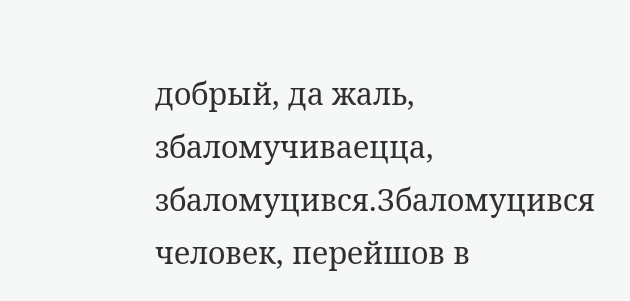добрый, да жаль, збаломучиваецца, збаломуцився.Збаломуцився человек, перейшов в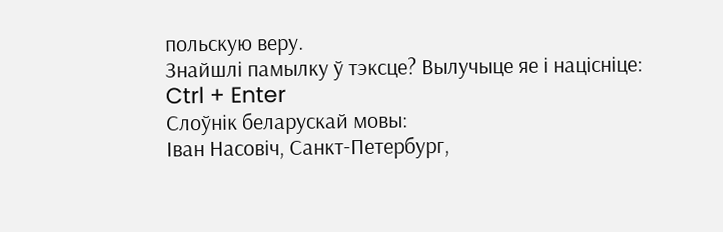польскую веру.
Знайшлі памылку ў тэксце? Вылучыце яе і націсніце:
Ctrl + Enter
Слоўнік беларускай мовы:
Іван Насовіч, Санкт-Петербург,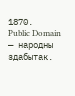1870.
Public Domain — народны здабытак.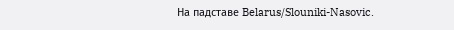На падставе Belarus/Slouniki-Nasovic.